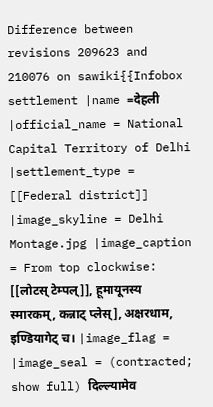Difference between revisions 209623 and 210076 on sawiki{{Infobox settlement |name =देहली |official_name = National Capital Territory of Delhi |settlement_type = [[Federal district]] |image_skyline = Delhi Montage.jpg |image_caption = From top clockwise: [[लोटस् टेम्पल्]], हूमायूनस्य स्मारकम्, कन्नाट् प्लेस्], अक्षरधाम, इण्डियागेट् च। |image_flag = |image_seal = (contracted; show full) दिल्ल्यामेव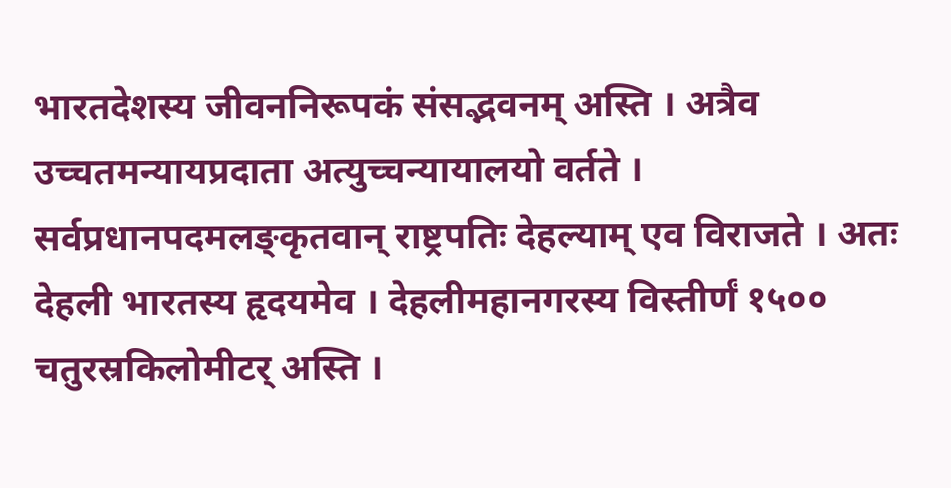भारतदेशस्य जीवननिरूपकं संसद्भवनम् अस्ति । अत्रैव उच्चतमन्यायप्रदाता अत्युच्चन्यायालयो वर्तते । सर्वप्रधानपदमलङ्कृतवान् राष्ट्रपतिः देहल्याम् एव विराजते । अतः देहली भारतस्य हृदयमेव । देहलीमहानगरस्य विस्तीर्णं १५०० चतुरस्रकिलोमीटर् अस्ति ।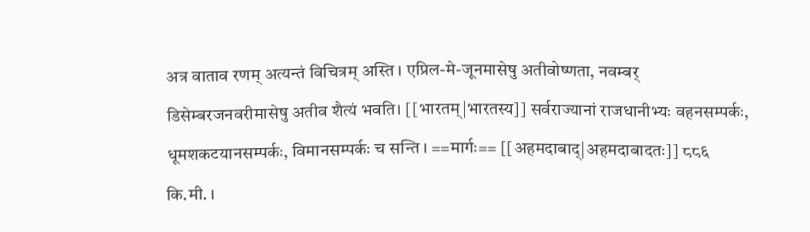अत्र वाताव रणम् अत्यन्तं विचित्रम् अस्ति । एप्रिल-मे-जूनमासेषु अतीवोष्णता, नवम्बर् डिसेम्बरजनवरीमासेषु अतीव शैत्यं भवति। [[भारतम्|भारतस्य]] सर्वराज्यानां राजधानीभ्यः वहनसम्पर्कः, धूमशकटयानसम्पर्कः, विमानसम्पर्कः च सन्ति । ==मार्गः== [[अहमदाबाद्|अहमदाबादतः]] ८८६ कि.मी. ।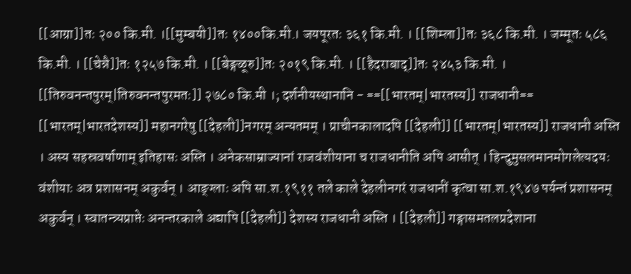[[आग्रा]]तः २०० कि.मी. ।[[मुम्बयी]]तः १४००कि.मी.। जयपूरतः ३६१ कि.मी. । [[शिम्ला]]तः ३६८ कि.मी. । जम्मूतः ५८६ कि.मी. । [[चेन्नै]]तः १२५७ कि.मी. । [[बेङ्गळूरु]]तः २०१९ कि.मी. । [[हैदराबाद्]]तः २४५३ कि.मी. । [[तिरुवनन्तपुरम्|तिरुवनन्तपुरमतः]] २७८० कि.मी ।; दर्शनीयस्थानानि - ==[[भारतम्|भारतस्य]] राजधानी== [[भारतम्|भारतदेशस्य]] महानगरेषु [[देहली]]नगरम् अन्यतमम् । प्राचीनकालादपि [[देहली]] [[भारतम्|भारतस्य]] राजधानी अस्ति । अस्य सहस्रवर्षाणाम् इतिहासः अस्ति । अनेकसाम्राज्यानां राजवंशीयाना च राजधानीति अपि आसीत् । हिन्दुमुसलमानमोगलेत्यदयः वंशीयाः अत्र प्रशासनम् अकुर्वन् । आङ्ग्लाः अपि सा.श.१९११ तले काले देहलीनगरं राजधानीं कृत्वा सा.श.१९४७ पर्यन्तं प्रशासनम् अकुर्वन् । स्वातन्त्र्यप्राप्तेः अनन्तरकाले अद्यापि [[देहली]] देशस्य राजधानी अस्ति । [[देहली]] गङ्गासमतलप्रदेशाना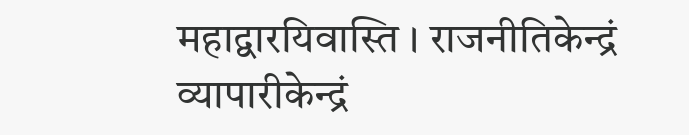महाद्वारयिवास्ति । राजनीतिकेन्द्रं व्यापारीकेन्द्रं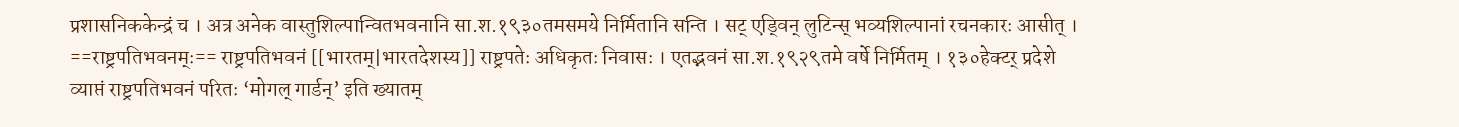प्रशासनिककेन्द्रं च । अत्र अनेक वास्तुशिल्पान्वितभवनानि सा.श.१९३०तमसमये निर्मितानि सन्ति । सट् एड्विन् लुटिन्स् भव्यशिल्पानां रचनकारः आसीत् । ==राष्ट्रपतिभवनम्ः== राष्ट्रपतिभवनं [[भारतम्|भारतदेशस्य]] राष्ट्रपतेः अधिकृतः निवासः । एतद्भवनं सा.श.१९२९तमे वर्षे निर्मितम् । १३०हेक्टर् प्रदेशे व्याप्तं राष्ट्रपतिभवनं परितः ‘मोगल् गार्डन्’ इति ख्यातम्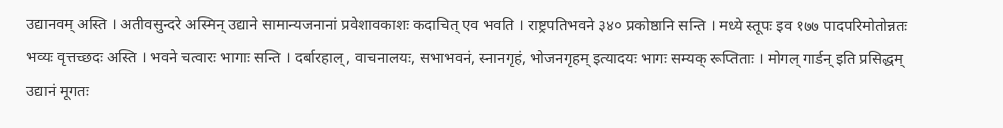उद्यानवम् अस्ति । अतीवसुन्दरे अस्मिन् उद्याने सामान्यजनानां प्रवेशावकाशः कदाचित् एव भवति । राष्ट्रपतिभवने ३४० प्रकोष्ठानि सन्ति । मध्ये स्तूपः इव १७७ पादपरिमोतोन्नतः भव्यः वृत्तच्छदः अस्ति । भवने चत्वारः भागाः सन्ति । दर्बारहाल्, वाचनालयः, सभाभवनं, स्नानगृहं, भोजनगृहम् इत्यादयः भागः सम्यक् रूप्तिताः । मोगल् गार्डन् इति प्रसिद्धम् उद्यानं मूगतः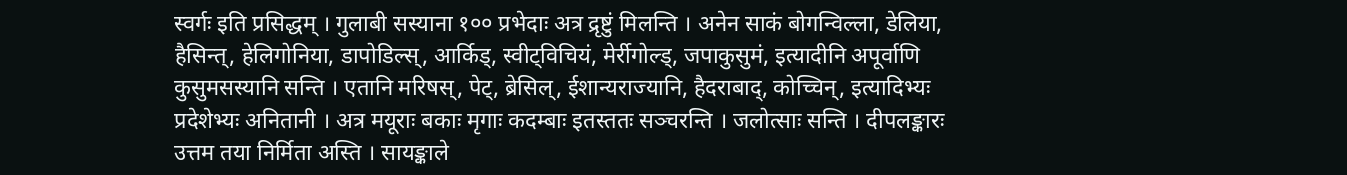स्वर्गः इति प्रसिद्धम् । गुलाबी सस्याना १०० प्रभेदाः अत्र द्रृष्टुं मिलन्ति । अनेन साकं बोगन्विल्ला, डेलिया, हैसिन्त्, हेलिगोनिया, डापोडिल्स्, आर्किड्, स्वीट्विचियं, मेर्रीगोल्ड्, जपाकुसुमं, इत्यादीनि अपूर्वाणि कुसुमसस्यानि सन्ति । एतानि मरिषस्, पेट्, ब्रेसिल्, ईशान्यराज्यानि, हैदराबाद्, कोच्चिन्, इत्यादिभ्यः प्रदेशेभ्यः अनितानी । अत्र मयूराः बकाः मृगाः कदम्बाः इतस्ततः सञ्चरन्ति । जलोत्साः सन्ति । दीपलङ्कारः उत्तम तया निर्मिता अस्ति । सायङ्काले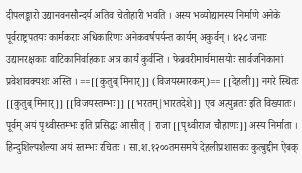दीपलङ्कारो उद्यानवनसौन्दर्य अतिव चेतोहारी भवति । अस्य भव्योद्यानस्य निर्माणे अनेके पूर्वराष्ट्रपतयः कार्मकराः अधिकारिणः अनेकवर्षपर्यन्त कार्यम् अकुर्वन् । ४२८ जनाः उद्यानरक्षकाः वाटिकानिर्वाहकाः अत्र कार्यं कुर्वन्ति । फेब्रवरीमार्चमासयोः सार्वजनिकानां प्रवेशावक्यशः अस्ति । ==[[कुतुब् मिनार्]] (विजयस्मारकम्)== [[देहली]] नगरे स्थितः [[कुतुब् मिनार्]] [[विजयस्तम्भः]] [[भरतम्|भारतदेशे]] एव अत्युन्नतः इति विख्यातः। पूर्वम् अयं पृथ्वीस्तम्भः इति प्रसिद्धः आसीत् | राजा [[पृथ्वीराज चौहाणः]] अस्य निर्माता । हिन्दुशिल्पशैल्या अयं स्तम्भः रचितः । सा.श.१२००तमसमये देहलीप्रशासकः कुत्बुद्दीन ऐबक्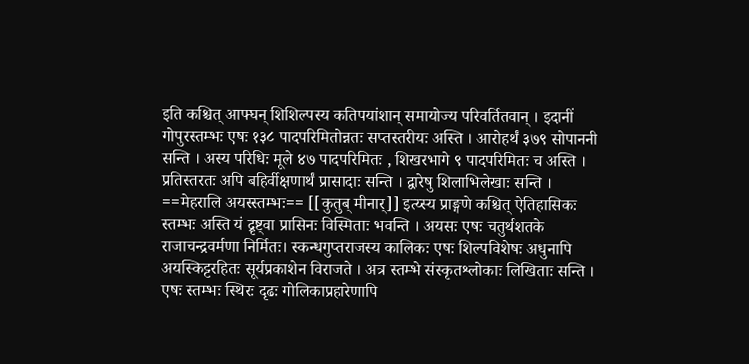इति कश्चित् आफ्घन् शिशिल्पस्य कतिपयांशान् समायोज्य परिवर्तितवान् । इदानीं गोपुरस्तम्भः एषः १३८ पादपरिमितोन्नतः सप्तस्तरीयः अस्ति । आरोहर्थं ३७९ सोपाननी सन्ति । अस्य परिधिः मूले ४७ पादपरिमितः , शिखरभागे ९ पादपरिमितः च अस्ति । प्रतिस्तरतः अपि बहिर्वीक्षणार्थं प्रासादाः सन्ति । द्वारेषु शिलाभिलेखाः सन्ति । ==मेहरालि अयस्स्तम्भः== [[कुतुब् मीनार्]] इत्य्स्य प्राङ्गणे कश्चित् ऐतिहासिकः स्तम्भः अस्ति यं द्रृष्ट्वा प्रासिनः विस्मिताः भवन्ति । अयसः एषः चतुर्थशतके राजाचन्द्रवर्मणा निर्मितः। स्कन्धगुप्तराजस्य कालिकः एषः शिल्पविशेषः अधुनापि अयस्किट्टरहितः सूर्यप्रकाशेन विराजते । अत्र स्तम्भे संस्कृतश्लोकाः लिखिताः सन्ति । एषः स्तम्भः स्थिरः दृढः गोलिकाप्रहारेणापि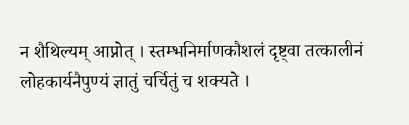न शैथिल्यम् आप्नोत् । स्तम्भनिर्माणकौशलं दृष्ट्वा तत्कालीनं लोहकार्यनैपुण्यं ज्ञातुं चर्चितुं च शक्यते ।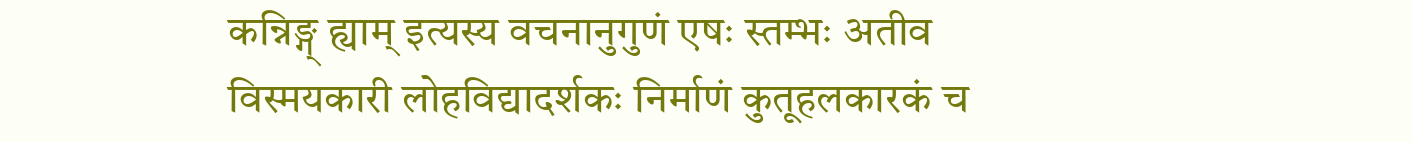कन्निङ्ग् ह्याम् इत्यस्य वचनानुगुणं एषः स्तम्भः अतीव विस्मयकारी लोहविद्यादर्शकः निर्माणं कुतूहलकारकं च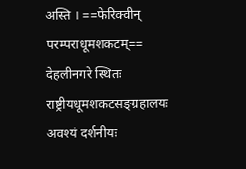अस्ति । ==फेरिक्वीन् परम्पराधूमशकटम्== देहलीनगरे स्थितः राष्ट्रीयधूमशकटसङ्ग्रहालयः अवश्यं दर्शनीयः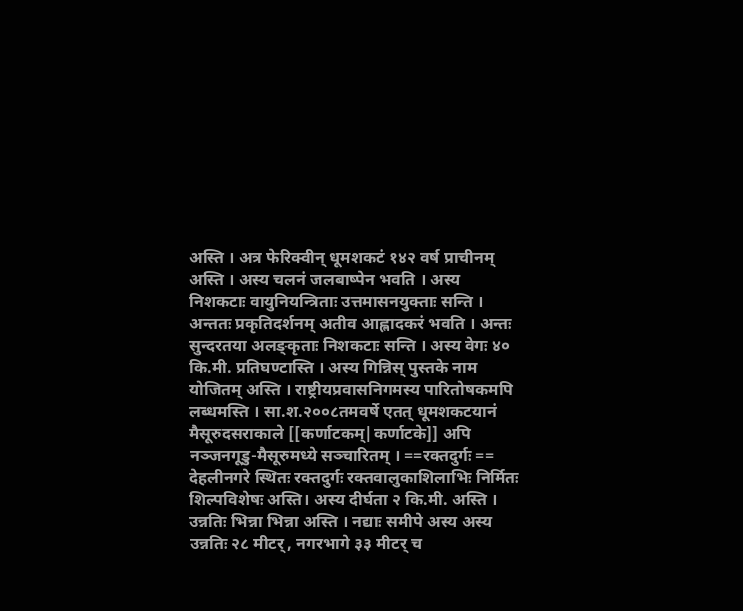अस्ति । अत्र फेरिक्वीन् धूमशकटं १४२ वर्ष प्राचीनम् अस्ति । अस्य चलनं जलबाष्पेन भवति । अस्य निशकटाः वायुनियन्त्रिताः उत्तमासनयुक्ताः सन्ति । अन्ततः प्रकृतिदर्शनम् अतीव आह्लादकरं भवति । अन्तः सुन्दरतया अलङ्कृताः निशकटाः सन्ति । अस्य वेगः ४० कि.मी. प्रतिघण्टास्ति । अस्य गिन्निस् पुस्तके नाम योजितम् अस्ति । राष्ट्रीयप्रवासनिगमस्य पारितोषकमपि लब्धमस्ति । सा.श.२००८तमवर्षे एतत् धूमशकटयानं मैसूरुदसराकाले [[कर्णाटकम्|कर्णाटके]] अपि नञ्जनगूडु-मैसूरुमध्ये सञ्चारितम् । ==रक्तदुर्गः == देहलीनगरे स्थितः रक्तदुर्गः रक्तवालुकाशिलाभिः निर्मितः शिल्पविशेषः अस्ति। अस्य दीर्घता २ कि.मी. अस्ति । उन्नतिः भिन्ना भिन्ना अस्ति । नद्याः समीपे अस्य अस्य उन्नतिः २८ मीटर्, नगरभागे ३३ मीटर् च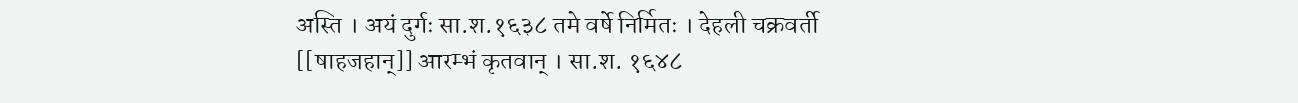अस्ति । अयं दुर्गः सा.श.१६३८ तमे वर्षे निर्मितः । देहली चक्रवर्ती [[षाहजहान्]] आरम्भं कृतवान् । सा.श. १६४८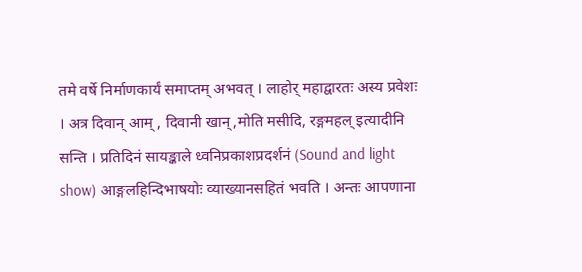तमे वर्षे निर्माणकार्यं समाप्तम् अभवत् । लाहोर् महाद्वारतः अस्य प्रवेशः । अत्र दिवान् आम् , दिवानी खान्,मोति मसीदि, रङ्गमहल् इत्यादीनि सन्ति । प्रतिदिनं सायङ्काले ध्वनिप्रकाशप्रदर्शनं (Sound and light show) आङ्गलहिन्दिभाषयोः व्याख्यानसहितं भवति । अन्तः आपणाना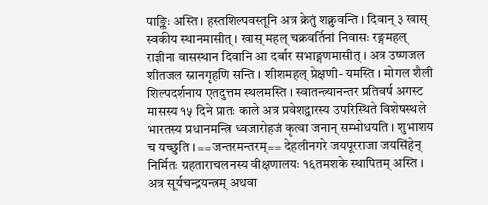पाङ्क्तिः अस्ति । हस्तशिल्पवस्तूनि अत्र क्रेतुं शक्नुवन्ति । दिवान् ३ खास् स्वकीय स्थानमासीत् । खास् महल् चक्रवर्तिनां निवासः रङ्गमहल् राज्ञीना वासस्थान दिवानि आ दर्बार सभाङ्गणमासीत् । अत्र उष्णजल शीतजल स्नानगृहणि सन्ति । शीशमहल् प्रेक्षणी- यमस्ति । मोगल शैली शिल्पदर्शनाय एतदुत्तम स्थलमस्ति । स्वातन्त्र्यानन्तर प्रतिवर्ष अगस्ट मासस्य १५ दिने प्रातः काले अत्र प्रवेशद्वारस्य उपरिस्थिते विशेषस्थले भारतस्य प्रधानमन्त्रि ध्वजारोहजं कृत्वा जनान् सम्भोधयति । शुभाशय च यच्छुति । ==जन्तरमन्तरम्== देहलीनगरे जयपूरराजा जयसिंहेन् निर्मितः ग्रहताराचलनस्य वीक्षणालयः १६तमशके स्थापितम् अस्ति । अत्र सूर्यचन्द्रयन्त्रम् अथवा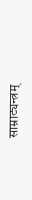साम्राट्यन्त्रम्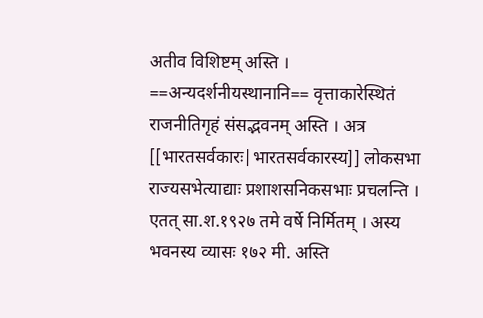अतीव विशिष्टम् अस्ति । ==अन्यदर्शनीयस्थानानि== वृत्ताकारेस्थितं राजनीतिगृहं संसद्भवनम् अस्ति । अत्र [[भारतसर्वकारः|भारतसर्वकारस्य]] लोकसभा राज्यसभेत्याद्याः प्रशाशसनिकसभाः प्रचलन्ति । एतत् सा.श.१९२७ तमे वर्षे निर्मितम् । अस्य भवनस्य व्यासः १७२ मी. अस्ति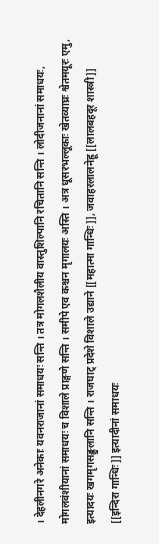। देहलीनगरे अनेकाः यवनराजानां समाधयः सन्ति । तत्र मोगलशैलीय वास्तुशिल्पानि रचितानि सन्ति । लोदीजनानां समाधयः, मोगलवंशीयानां समाधयः च विशाले प्राङ्गणे सन्ति । समीपे एव कश्चन मृगालयः अस्ति । अत्र धूसरभल्लूकाः खेतव्याघ्रः श्वेतमयूरः एमु, इत्यादयः खगमृगसङ्कुलानि सन्ति । राजघाट् प्रदेशे विशाले उद्याने [[महात्मा गान्धिः]], जवाहरलालनेह्रू [[लालबहदूर शास्त्री]] [[इन्दिरा गान्धिः]] इत्यादीनां समाधयः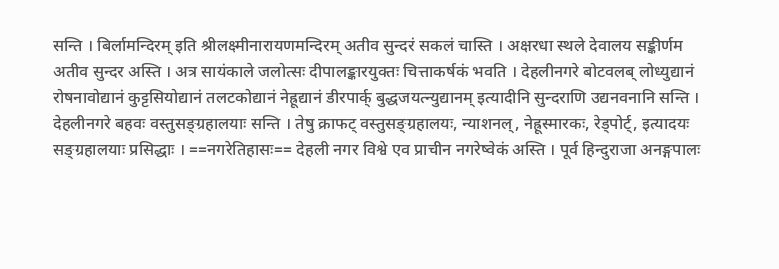सन्ति । बिर्लामन्दिरम् इति श्रीलक्ष्मीनारायणमन्दिरम् अतीव सुन्दरं सकलं चास्ति । अक्षरधा स्थले देवालय सङ्कीर्णम अतीव सुन्दर अस्ति । अत्र सायंकाले जलोत्सः दीपालङ्कारयुक्तः चित्ताकर्षकं भवति । देहलीनगरे बोटवलब् लोध्युद्यानं रोषनावोद्यानं कुट्टसियोद्यानं तलटकोद्यानं नेह्रूद्यानं डीरपार्क् बुद्धजयत्न्युद्यानम् इत्यादीनि सुन्दराणि उद्यनवनानि सन्ति । देहलीनगरे बहवः वस्तुसङ्ग्रहालयाः सन्ति । तेषु क्राफट् वस्तुसङ्ग्रहालयः, न्याशनल्, नेह्रूस्मारकः, रेड्पोर्ट्, इत्यादयः सङ्ग्रहालयाः प्रसिद्धाः । ==नगरेतिहासः== देहली नगर विश्वे एव प्राचीन नगरेष्वेकं अस्ति । पूर्व हिन्दुराजा अनङ्गपालः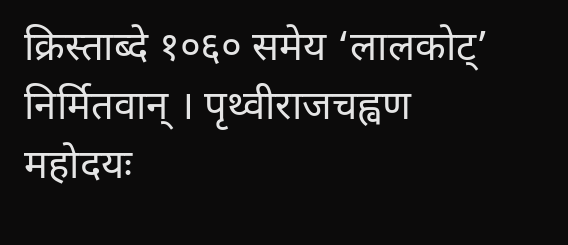क्रिस्ताब्दे १०६० समेय ‘लालकोट्’ निर्मितवान् । पृथ्वीराजचह्वण महोदयः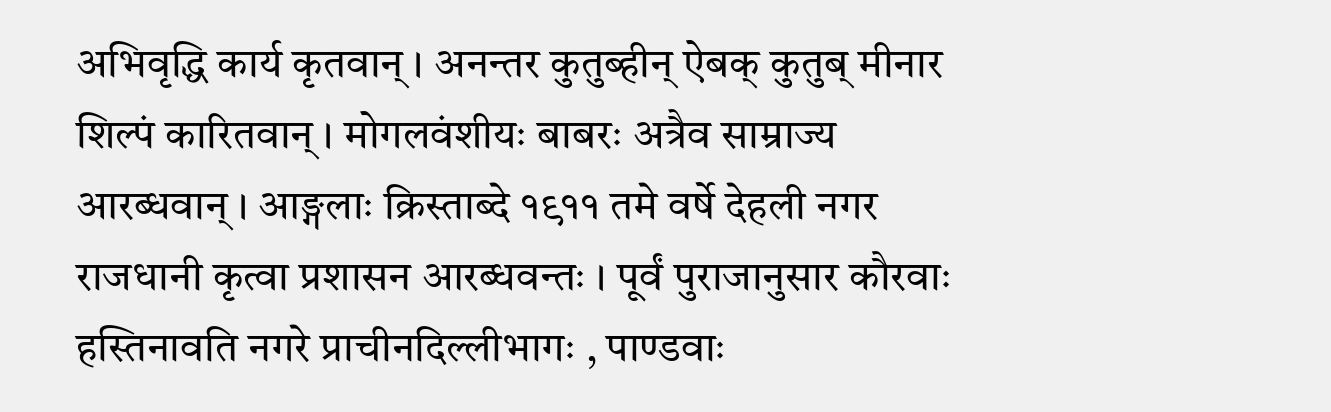अभिवृद्धि कार्य कृतवान् । अनन्तर कुतुब्हीन् ऐबक् कुतुब् मीनार शिल्पं कारितवान् । मोगलवंशीयः बाबरः अत्रैव साम्राज्य आरब्धवान् । आङ्गलाः क्रिस्ताब्दे १९११ तमे वर्षे देहली नगर राजधानी कृत्वा प्रशासन आरब्धवन्तः । पूर्वं पुराजानुसार कौरवाः हस्तिनावति नगरे प्राचीनदिल्लीभागः , पाण्डवाः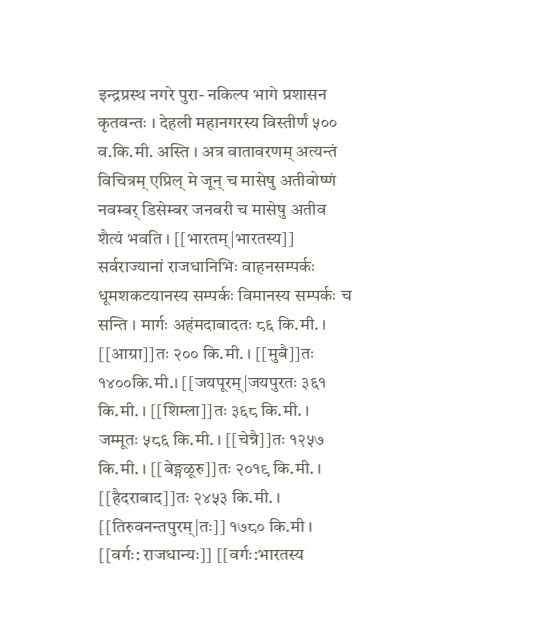इन्द्रप्रस्थ नगरे पुरा- नकिल्प भागे प्रशासन कृतवन्तः । देहली महानगरस्य विस्तीर्णं ५०० व.कि.मी. अस्ति । अत्र वातावरणम् अत्यन्तं विचित्रम् एप्रिल् मे जून् च मासेषु अतीवोष्णं नवम्बर् डिसेम्बर जनवरी च मासेषु अतीव शैत्यं भवति । [[भारतम्|भारतस्य]] सर्वराज्यानां राजधानिभिः वाहनसम्पर्कः धूमशकटयानस्य सम्पर्कः विमानस्य सम्पर्कः च सन्ति । मार्गः अहंमदाबादतः ८६ कि.मी. । [[आग्रा]]तः २०० कि.मी. । [[मुबै]]तः १४००कि.मी.। [[जयपूरम्|जयपुरतः ३६१ कि.मी. । [[शिम्ला]]तः ३६८ कि.मी. । जम्मूतः ५८६ कि.मी. । [[चेन्नै]]तः १२५७ कि.मी. । [[बेङ्गळूरु]]तः २०१९ कि.मी. । [[हैदराबाद]]तः २४५३ कि.मी. । [[तिरुवनन्तपुरम्|तः]] १७८० कि.मी । [[वर्गः: राजधान्यः]] [[वर्गः:भारतस्य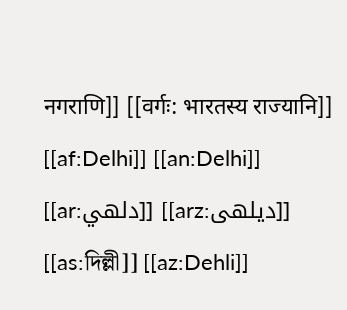नगराणि]] [[वर्गः: भारतस्य राज्यानि]] [[af:Delhi]] [[an:Delhi]] [[ar:دلهي]] [[arz:ديلهى]] [[as:দিল্লী]] [[az:Dehli]]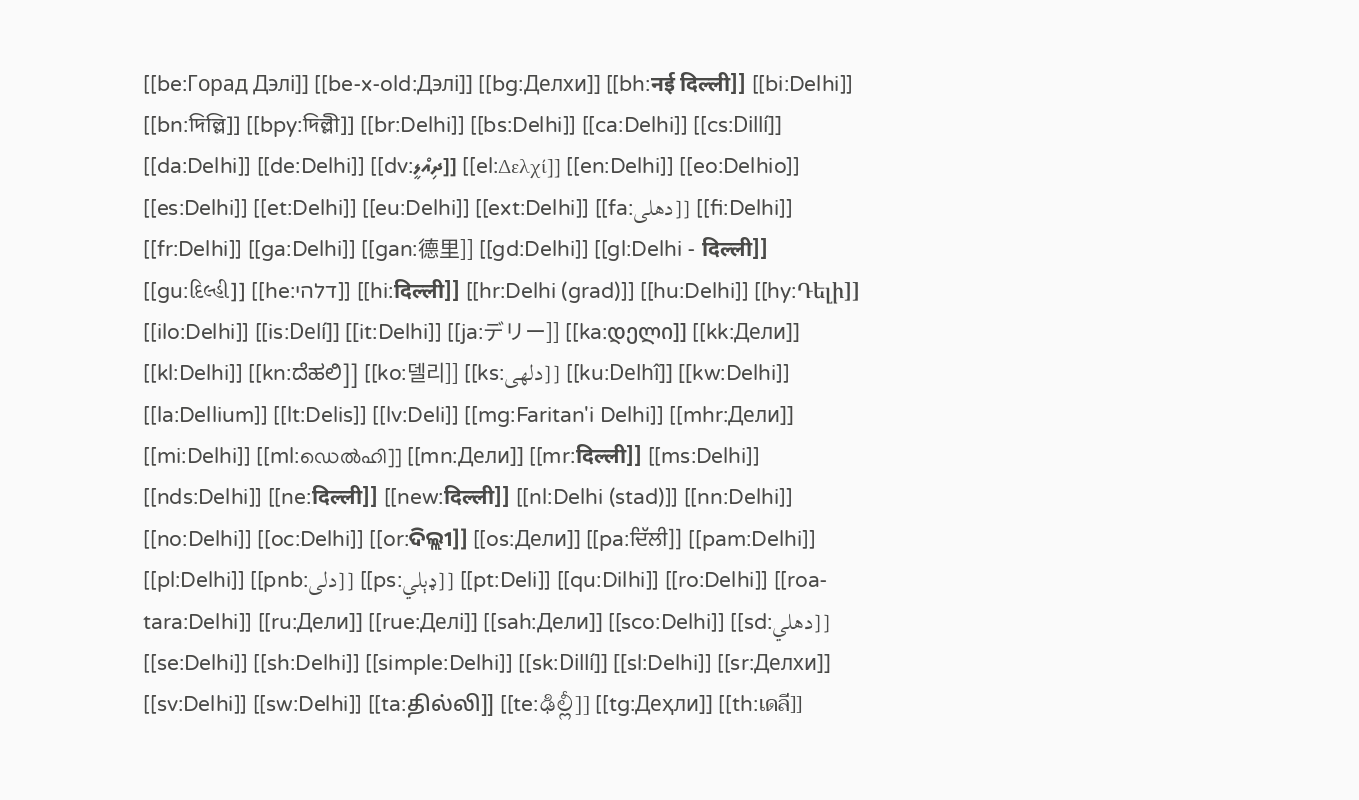[[be:Горад Дэлі]] [[be-x-old:Дэлі]] [[bg:Делхи]] [[bh:नई दिल्ली]] [[bi:Delhi]] [[bn:দিল্লি]] [[bpy:দিল্লী]] [[br:Delhi]] [[bs:Delhi]] [[ca:Delhi]] [[cs:Dillí]] [[da:Delhi]] [[de:Delhi]] [[dv:ދިއްލީ]] [[el:Δελχί]] [[en:Delhi]] [[eo:Delhio]] [[es:Delhi]] [[et:Delhi]] [[eu:Delhi]] [[ext:Delhi]] [[fa:دهلی]] [[fi:Delhi]] [[fr:Delhi]] [[ga:Delhi]] [[gan:德里]] [[gd:Delhi]] [[gl:Delhi - दिल्ली]] [[gu:દિલ્હી]] [[he:דלהי]] [[hi:दिल्ली]] [[hr:Delhi (grad)]] [[hu:Delhi]] [[hy:Դելի]] [[ilo:Delhi]] [[is:Delí]] [[it:Delhi]] [[ja:デリー]] [[ka:დელი]] [[kk:Дели]] [[kl:Delhi]] [[kn:ದೆಹಲಿ]] [[ko:델리]] [[ks:دلھی]] [[ku:Delhî]] [[kw:Delhi]] [[la:Dellium]] [[lt:Delis]] [[lv:Deli]] [[mg:Faritan'i Delhi]] [[mhr:Дели]] [[mi:Delhi]] [[ml:ഡെൽഹി]] [[mn:Дели]] [[mr:दिल्ली]] [[ms:Delhi]] [[nds:Delhi]] [[ne:दिल्ली]] [[new:दिल्ली]] [[nl:Delhi (stad)]] [[nn:Delhi]] [[no:Delhi]] [[oc:Delhi]] [[or:ଦିଲ୍ଲୀ]] [[os:Дели]] [[pa:ਦਿੱਲੀ]] [[pam:Delhi]] [[pl:Delhi]] [[pnb:دلی]] [[ps:ډېلي]] [[pt:Deli]] [[qu:Dilhi]] [[ro:Delhi]] [[roa-tara:Delhi]] [[ru:Дели]] [[rue:Делі]] [[sah:Дели]] [[sco:Delhi]] [[sd:دهلي]] [[se:Delhi]] [[sh:Delhi]] [[simple:Delhi]] [[sk:Dillí]] [[sl:Delhi]] [[sr:Делхи]] [[sv:Delhi]] [[sw:Delhi]] [[ta:தில்லி]] [[te:ఢిల్లీ]] [[tg:Деҳли]] [[th:เดลี]]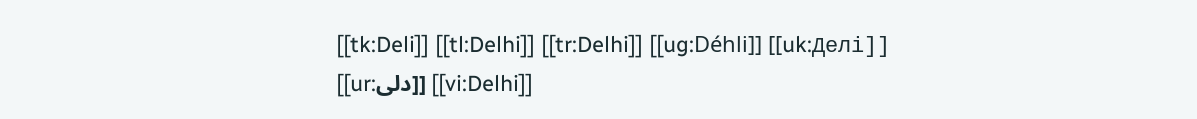[[tk:Deli]] [[tl:Delhi]] [[tr:Delhi]] [[ug:Déhli]] [[uk:Делі]] [[ur:دلی]] [[vi:Delhi]]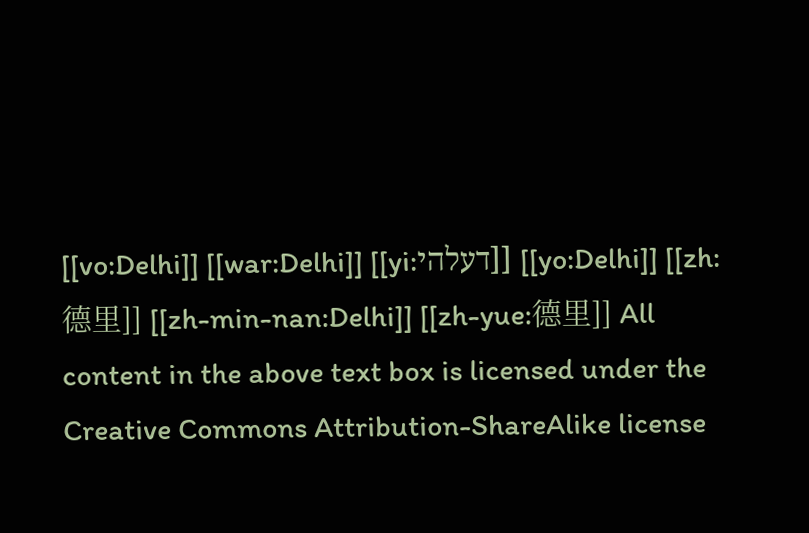[[vo:Delhi]] [[war:Delhi]] [[yi:דעלהי]] [[yo:Delhi]] [[zh:德里]] [[zh-min-nan:Delhi]] [[zh-yue:德里]] All content in the above text box is licensed under the Creative Commons Attribution-ShareAlike license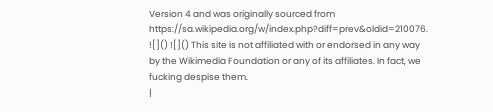Version 4 and was originally sourced from https://sa.wikipedia.org/w/index.php?diff=prev&oldid=210076.
![]() ![]() This site is not affiliated with or endorsed in any way by the Wikimedia Foundation or any of its affiliates. In fact, we fucking despise them.
|